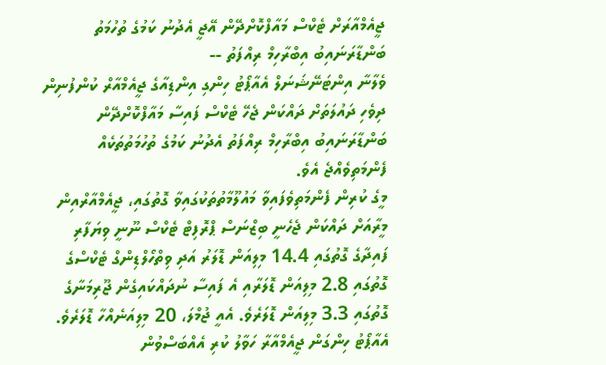ޖީއެމްއާރަށް ޓެކްސް މައާފްކޮށްދޭން އޭޖީ އެދުނު ކަމުގެ ތުހުމަތު
ބަންޑާރަނައިބު އިބްރާހިމް ރިއްފަތު --
ވެލާނާ އިންޓަނޭޝަނަލް އެއާޕޯޓު ހިންގި އިންޑިއާގެ ޖީއެމްއާރް ކުންފުނިން ދިވެހި ދައުލަތަށް ދައްކަން ޖެހޭ ޓެކްސް ފައިސާ މައާފްކޮށްދޭން ބަންޑާރަނައިބު އިބްރާހިމް ރިއްފަތު އެދުނު ކަމުގެ ތުހުމަތުތަކެއް ފެންމަތިވެއްޖެ އެވެ.
މީގެ ކުރިން ފެންމަތިވެފައިވާ މައުލޫމާތުތަކުގައިވާ ގޮތުގައި، ޖީއެމްއާރްއިން މީރާއަށް ދައްކަން ޖެހެނީ ބިޒްނަސް ޕްރޮފިޓް ޓެކްސް ނޫނީ ވިޔަފާރި ފައިދާގެ ގޮތުގައި 14.4 މިލިއަން ޑޮލަރު އަދި ވިތްހޯލްޑިންގް ޓެކްސްގެ ގޮތުގައި 2.8 މިލިއަން ޑޮލަރާއި އެ ފައިސާ ނުދައްކައިގެން ޖޫރިމަނާގެ ގޮތުގައި 3.3 މިލިއަން ޑޮލަރެވެ. އެއީ ޖުމްލަ، 20 މިލިއަނެއްހާ ޑޮލަރެވެ.
އެއާޕޯޓު ހިންގަން ޖީއެމްއާރާ ހަވާލު ކުރި އެއްބަސްވުން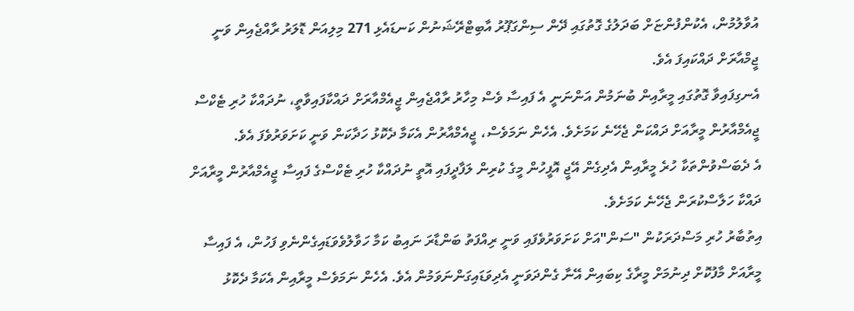އުވާލުމުން، އެކުންފުންޏަށް ބަދަލުގެ ގޮތުގައި ދޭން ސިންގަޕޫރު އާބިޓްރޭޝަނުން ކަނޑައެޅި 271 މިލިއަން ޑޮލަރު ރާއްޖެއިން ވަނީ ޖީމްއާރަށް ދައްކައިފަ އެވެ.
އެނގިފައިވާ ގޮތުގައި މީރާއިން ބުނަމުން އަންނަނީ އެ ފައިސާ ވެސް މިހާރު ރާއްޖެއިން ޖީއެމްއާރަށް ދައްކާފައިވާތީ، ނުދައްކާ ހުރި ޓެކްސް ޖީއެމްއާރުން މީރާއަށް ދައްކަން ޖެހޭނެ ކަމަށެވެ. އެހެން ނަމަވެސް، ޖީއެމްއާރުން އެކަމާ ދެކޮޅު ހަދާކަން ވަނީ ކަށަވަރުވެފަ އެވެ.
އެ ދެބަސްވުންތަކާ ހުރެ މީރާއިން އެދިގެން އޭޖީ އޮފީހުން މީގެ ކުރިން ލަފާދީފައި އޮތީ ނުދައްކާ ހުރި ޓެކްސްގެ ފައިސާ ޖީއެމްއާރުން މީރާއަށް ދައްކާ ހަލާސްކުރަން ޖެހޭނެ ކަމަށެވެ.
އިތުބާރު ހުރި މަސްދަރަކުން "ސަން"އަށް ކަށަވަރުވެފައި ވަނީ ރިއްފަތު ބަންޑާރަ ނައިބު ކަމާ ހަވާލުވެވަޑައިގެންނެވި ފަހުން، އެ ފައިސާ މީރާއަށް މާފުކޮށް ދިނުމަށް މީރާގެ ކިބައިން އޭނާ ގެންދަވަނީ އެދިވަޑައިގަންނަވަމުން އެވެ. އެހެން ނަމަވެސް މީރާއިން އެކަމާ ދެކޮޅު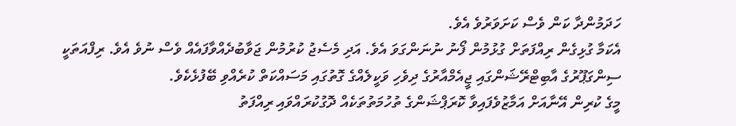ހަދަމުންދާ ކަން ވެސް ކަށަވަރުވެ އެވެ.
އެކަމާ ގުޅިގެން ރިއްފަތަށް ގުޅުމުން ފޯނު ނުނަންގަވަ އެވެ. އަދި މެސެޖު ކުރުމުން ޖަވާބުދެއްވާފައެއް ވެސް ނުވެ އެވެ. ރިފްއަތަކީ ސިންގަޕޫރުގެ އާބިޓްރޭޝަންގައި ޖީއެމްއާރުގެ ދިވެހި ވަކީލެއްގެ ގޮތުގައި މަސައްކަތް ކުރެއްވި ބޭފުޅެކެވެ.
މީގެ ކުރިން އޭނާއަށް އަމާޒުވެފައިވާ ކޮރަޕްޝަންގެ ތުހުމަތުތަކެއް ދޮގުކުރައްވައި ރިއްފަތު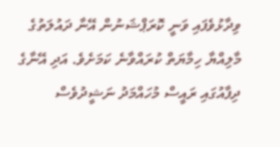ވިދާޅުވެފައި ވަނީ ކޮރަޕްޝަނުން އޭނާ ދައުލަތުގެ މާލިއްޔާ ހިމާޔަތް ކުރައްވާނެ ކަމަށެވެ. އަދި އޭނާގެ ދިފާއުގައި ރައީސް މުހައްމަދު ނަޝީދުވެސް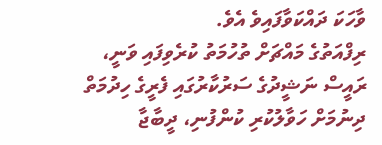ވާހަކަ ދައްކަވާފައިވެ އެވެ.
ރިފްއަތުގެ މައްޗަށް ތުހުމަތު ކުރެވިފައި ވަނީ، ރައީސް ނަޝީދުގެ ސަރުކާރުގައި ފެރީގެ ހިދުމަތް ދިނުމަށް ހަވާލުކުރި ކުންފުނި، ދީބާޖާ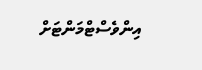އިންވެސްޓްމަންޓަށް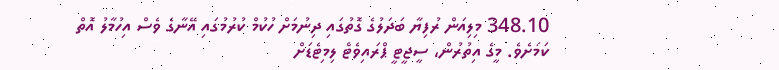348.10 މިލިއަން ރުފިޔާ ބަދަލުގެ ގޮތުގައި ދިނުމަށް ހުކުމް ކުރުމުގައި އޭނާގެ ވެސް އިހުމާލު އޮތް ކަމަށެވެ. މީގެ އިތުރުން، ސީޖީޓީ ޕްރައިވެޓް ލިމިޓެޑަށް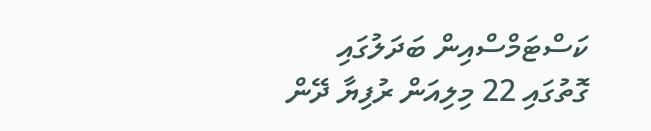ކަސްޓަމްސްއިން ބަދަލުގައި ގޮތުގައި 22 މިލިއަން ރުފިޔާ ދޭން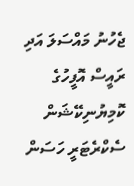ޖެހުނު މައްސަލަ އަދި ރައީސް އޮފީހުގެ ކޮމިޔުނިކޭޝަން ސެކްރެޓަރީ ހަސަން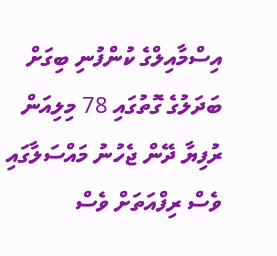އިސްމާއިލްގެ ކުންފުނި ބިގަށް ބަދަލުގެ ގޮތުގައި 78 މިލިއަން ރުފިޔާ ދޭން ޖެހުނު މައްސަލާގައި ވެސް ރިފްއަތަށް ވެސް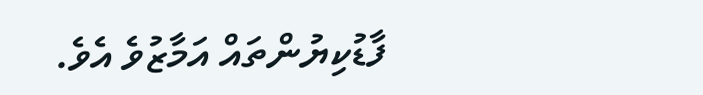ފާޑުކިޔުންތައް އަމާޒުވެ އެވެ.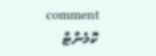comment ކޮމެންޓް